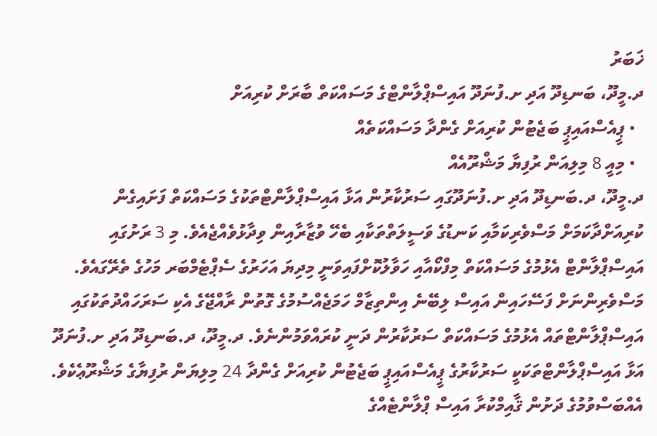ޚަބަރު
ދ.މީދޫ، ބަނޑިދޫ އަދި ށ.ފުނަދޫ އައިސްޕްލާންޓްގެ މަސައްކަތް ބާރަށް ކުރިއަށް
  • ޕީއެސްއައިޕީ ބަޖެޓުން ކުރިއަށް ގެންދާ މަސައްކަތެއް
  • މިއީ 8 މިލިއަން ރުފިޔާ މަޝްރޫއެއް
ދ.މީދޫ، ދ.ބަނޑިދޫ އަދި ށ.ފުނަދޫގައި ސަރުކާރުން އަޅާ އައިސްޕްލާންޓްތަކުގެ މަސައްކަތް ފަށައިގެން ކުރިއަށްދާކަމަށް މަސްވެރިކަމާއި ކަނޑުގެ ވަސީލަތްތަކާއި ބެހޭ ވުޒާރާއިން ވިދާޅުވެއްޖެއެވެ. މި 3 ރަށުގައި އައިސްޕްލާންޓް އެޅުމުގެ މަސައްކަތް މިފްކޯއާއި ހަވާލުކޮށްފައިވަނީ މިދިޔަ އަހަރުގެ ސެޕްޓެމްބަރ މަހުގެ ތެރޭގައެވެ.
މަސްވެރިންނަށް ފަސޭހައިން އައިސް ލިބޭނެ އިންތިޒާމް ހަމަޖެއްސުމުގެ ގޮތުން ރާއްޖޭގެ އެކި ސަރަހައްދުތަކުގައި އައިސްޕްލާންޓްތައް އެޅުމުގެ މަސައްކަތް ސަރުކާރުން ދަނީ ކުރައްވަމުންނެވެ. ދ.މީދޫ، ދ.ބަނޑިދޫ އަދި ށ.ފުނަދޫ އަޅާ އައިސްޕްލާންޓްތަކަކީ ސަރުކާރުގެ ޕީއެސްއައިޕީ ބަޖެޓުން ކުރިއަށް ގެންދާ 24 މިލިޔަން ރުފިޔާގެ މަޝްރޫޢެކެވެ. އެއްބަސްވުމުގެ ދަށުން ޤާއިމްކުރާ އައިސް ޕްލާންޓެއްގެ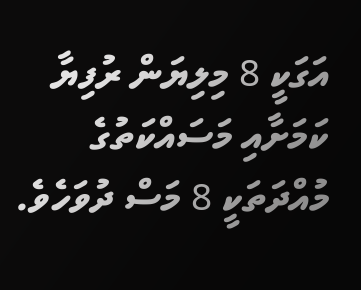އަގަކީ 8 މިލިޔަން ރުފިޔާ ކަމަށާއި މަސައްކަތުގެ މުއްދަތަކީ 8 މަސް ދުވަހެވެ.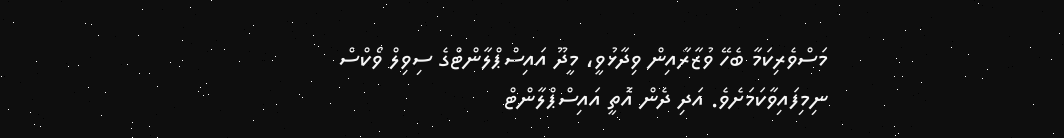މަސްވެރިކަމާ ބެހޭ ވުޒާރާއިން ވިދާޅުވީ، މީދޫ އައިސްޕްލާންޓްގެ ސިވިލް ވޯކްސް ނިމިފައިވާކަމަށެވެ. އަދި ދެން އޮތީ އައިސްޕްލާންޓް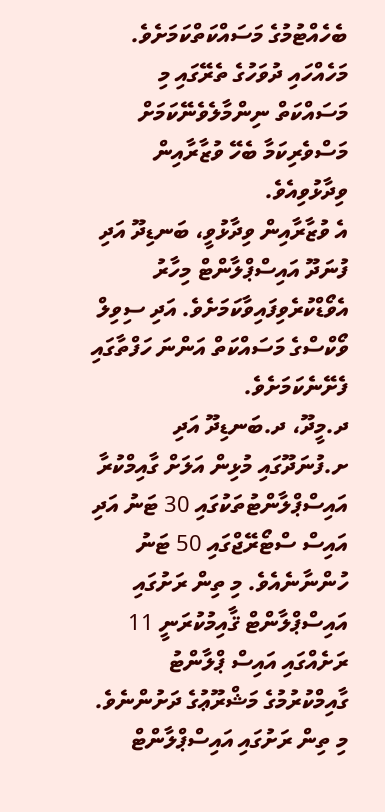ބެހެއްޓުމުގެ މަސައްކަތްކަމަށެވެ. މަހެއްހައި ދުވަހުގެ ތެރޭގައި މި މަސައްކަތް ނިންމާލެވެނޭކަމަށް މަސްވެރިކަމާ ބެހޭ ވުޒާރާއިން ވިދާޅުވިއެވެ.
އެ ވުޒާރާއިން ވިދާޅުވީ، ބަނޑިދޫ އަދި ފުނަދޫ އައިސްޕްލާންޓް މިހާރު އެވޯޑްކުރެވިފައިވާކަމަށެވެ. އަދި ސިވިލް ވޯކްސްގެ މަސައްކަތް އަންނަ ހަފްތާގައި ފެށޭނެކަމަށެވެ.
ދ.މީދޫ، ދ.ބަނޑިދޫ އަދި ށ.ފުނަދޫގައި މުޅިން އަލަށް ގާއިމްކުރާ އައިސްޕްލާންޓުތަކުގައި 30 ޓަނު އަދި އައިސް ސްޓޯރޭޖްގައި 50 ޓަނު ހުންނާނެއެވެ. މި ތިން ރަށުގައި އައިސްޕްލާންޓް ޤާއިމުކުރަނީ 11 ރަށެއްގައި އައިސް ޕްލާންޓު ގާއިމްކުރުމުގެ މަޝްރޫޢުގެ ދަށުންނެވެ.
މި ތިން ރަށުގައި އައިސްޕްލާންޓް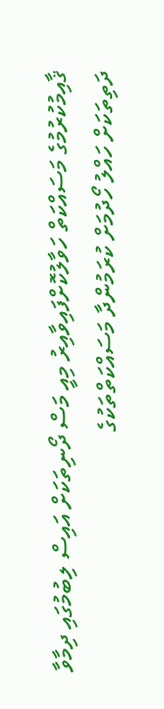ޤާއިމުކުރުމުގެ މަސައްކަތް ހަވާލުކޮށްފައިވާއިރު މިއީ މަސް ދޯނިތަކަށް އައިސް ލިބުމުގައި ދިމާވާ ދަތިތަކަށް ހައްލު ހޯދުމަށް ކުރަމުންދާ މަސައްކަތްތަކުގެ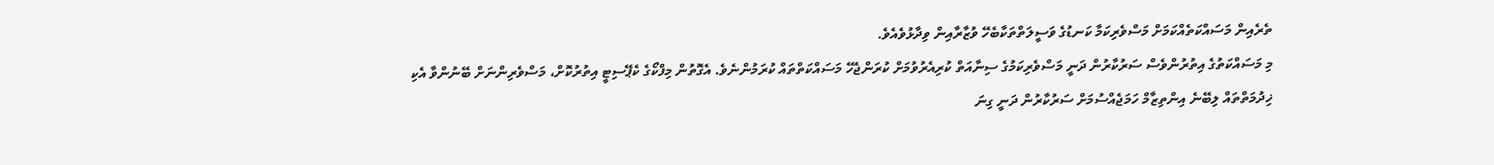ތެރެއިން މަސައްކަތެއްކަމަށް މަސްވެރިކަމާ ކަނޑުގެ ވަސީލަތްތަކާބެހޭ ވުޒާރާއިން ވިދާޅުވެއެވެ.
މި މަސައްކަތުގެ އިތުރުންވެސް ސަރުކާރުން ދަނީ މަސްވެރިކަމުގެ ސިނާއަތް ކުރިއެރުވުމަށް ކުރަންޖެހޭ މަސައްކަތްތައް ކުރަމުންނެވެ. އެގޮތުން މިފްކޯގެ ކެޕޭސިޓީ އިތުރުކޮށް، މަސްވެރިންނަށް ބޭނުންވާ އެކި ޚިދުމަތްތައް ލިބޭނެ އިންތިޒާމް ހަމަޖެއްސުމަށް ސަރުކާރުން ދަނީ ގިނަ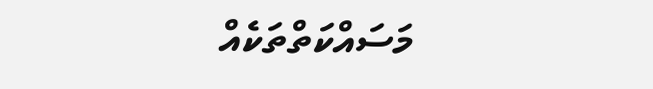މަސައްކަތްތަކެއް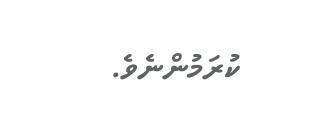ކުރަމުންނެވެ.